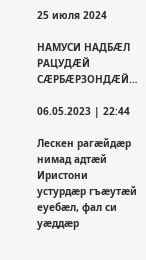25 июля 2024

НАМУСИ НАДБÆЛ РАЦУДÆЙ СÆРБÆРЗОНДÆЙ…

06.05.2023 | 22:44

Лескен рагæйдæр нимад адтæй Иристони устурдæр гъæутæй еуебæл, фал си уæддæр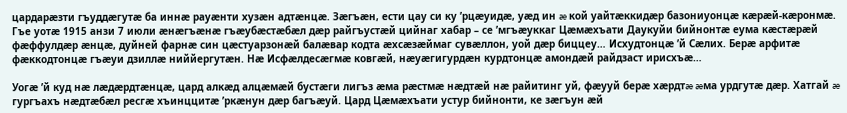цардарæзти гъуддæгутæ ба иннæ рауæнти хузæн адтæнцæ. Зæгъæн, ести цау си ку ’рцæуидæ, уæд ин æ кой уайтæккидæр базониуонцæ кæрæй-кæронмæ. Гъе уотæ 1915 анзи 7 июли æнæгъæнæ гъæубæстæбæл дæр райгъустæй цийнаг хабар – се ’мгъæуккаг Цæмæхъати Даукуйи бийнонтæ еума кæстæрæй фæффулдæр æнцæ, дуйней фарнæ син цæстуарзонæй балæвар кодта æхсæзæймаг сувæллон, уой дæр биццеу… Исхудтонцæ ’й Сæлих. Берæ арфитæ фæккодтонцæ гъæуи дзиллæ ниййергутæн. Нæ Исфæлдесæгмæ ковгæй, нæуæгигурдæн курдтонцæ амондæй райдзаст ирисхъæ…

Уогæ ’й куд нæ лæдæрдтæнцæ, цард алкæд алцæмæй бустæги лигъз æма рæстмæ нæдтæй нæ райитинг уй, фæууй берæ хæрдтæ æма урдгутæ дæр. Хатгай æ гургъахъ нæдтæбæл ресгæ хъинццитæ ’ркæнун дæр багъæуй. Цард Цæмæхъати устур бийнонти, ке зæгъун æй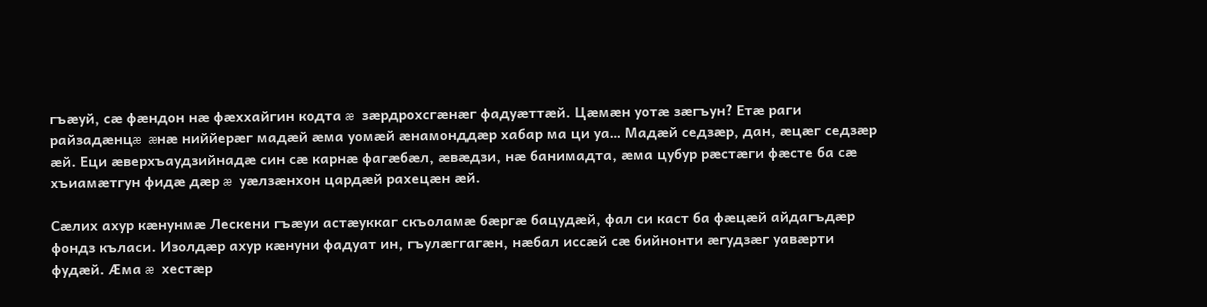гъæуй, сæ фæндон нæ фæххайгин кодта æ зæрдрохсгæнæг фадуæттæй. Цæмæн уотæ зæгъун? Етæ раги райзадæнцæ æнæ ниййерæг мадæй æма уомæй æнамонддæр хабар ма ци уа… Мадæй седзæр, дан, æцæг седзæр æй. Еци æверхъаудзийнадæ син сæ карнæ фагæбæл, æвæдзи, нæ банимадта, æма цубур рæстæги фæсте ба сæ хъиамæтгун фидæ дæр æ уæлзæнхон цардæй рахецæн æй.

Сæлих ахур кæнунмæ Лескени гъæуи астæуккаг скъоламæ бæргæ бацудæй, фал си каст ба фæцæй айдагъдæр фондз къласи. Изолдæр ахур кæнуни фадуат ин, гъулæггагæн, нæбал иссæй сæ бийнонти æгудзæг уавæрти фудæй. Æма æ хестæр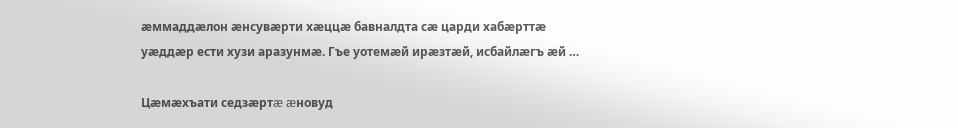æммаддæлон æнсувæрти хæццæ бавналдта сæ царди хабæрттæ уæддæр ести хузи аразунмæ. Гъе уотемæй ирæзтæй, исбайлæгъ æй …

Цæмæхъати седзæртæ æновуд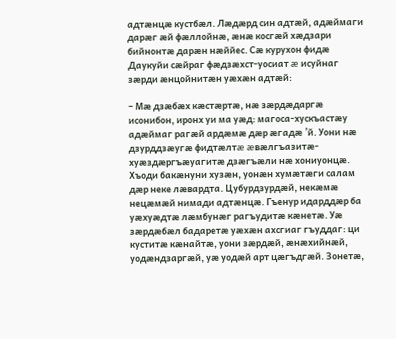адтæнцæ кустбæл. Лæдæрд син адтæй, адæймаги дарæг æй фæллойнæ, æнæ косгæй хæдзари бийнонтæ дарæн нæййес. Сæ курухон фидæ Даукуйи сæйраг фæдзæхст-уосиат æ исуйнаг зæрди æнцойнитæн уæхæн адтæй:

– Мæ дзæбæх кæстæртæ, нæ зæрдæдаргæ исонибон, иронх уи ма уæд: магоса-хускъастæу адæймаг рагæй ардæмæ дæр æгадæ ’й. Уони нæ дзурддзæугæ фидтæлтæ æвæлгъазитæ-хуæздæргъæуагитæ дзæгъæли нæ хониуонцæ. Хъоди бакæнуни хузæн, уонæн хумæтæги салам дæр неке лæвардта. Цубурдзурдæй, некæмæ нецæмæй нимади адтæнцæ. Гъенур идарддæр ба уæхуæдтæ лæмбунæг рагъудитæ кæнетæ. Уæ зæрдæбæл бадаретæ уæхæн ахсгиаг гъуддаг: ци куститæ кæнайтæ, уони зæрдæй, æнæхийнæй, уодæндзаргæй, уæ уодæй арт цæгъдгæй. Зонетæ,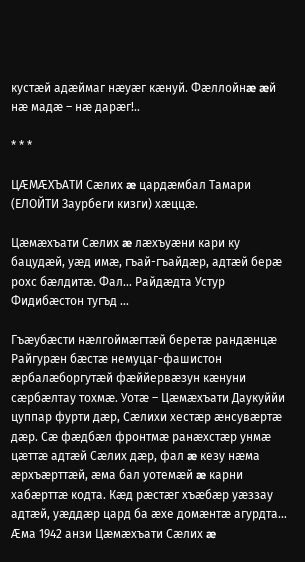кустæй адæймаг нæуæг кæнуй. Фæллойнæ æй нæ мадæ – нæ дарæг!..

* * *

ЦÆМÆХЪАТИ Сæлих æ цардæмбал Тамари (ЕЛОЙТИ Заурбеги кизги) хæццæ.

Цæмæхъати Сæлих æ лæхъуæни кари ку бацудæй, уæд имæ, гъай-гъайдæр, адтæй берæ рохс бæлдитæ. Фал… Райдæдта Устур Фидибæстон тугъд …

Гъæубæсти нæлгоймæгтæй беретæ рандæнцæ Райгурæн бæстæ немуцаг-фашистон æрбалæборгутæй фæййервæзун кæнуни сæрбæлтау тохмæ. Уотæ – Цæмæхъати Даукуййи цуппар фурти дæр, Сæлихи хестæр æнсувæртæ дæр. Сæ фæдбæл фронтмæ ранæхстæр унмæ цæттæ адтæй Сæлих дæр, фал æ кезу нæма æрхъæрттæй, æма бал уотемæй æ карни хабæрттæ кодта. Кæд рæстæг хъæбæр уæззау адтæй, уæддæр цард ба æхе домæнтæ агурдта… Æма 1942 анзи Цæмæхъати Сæлих æ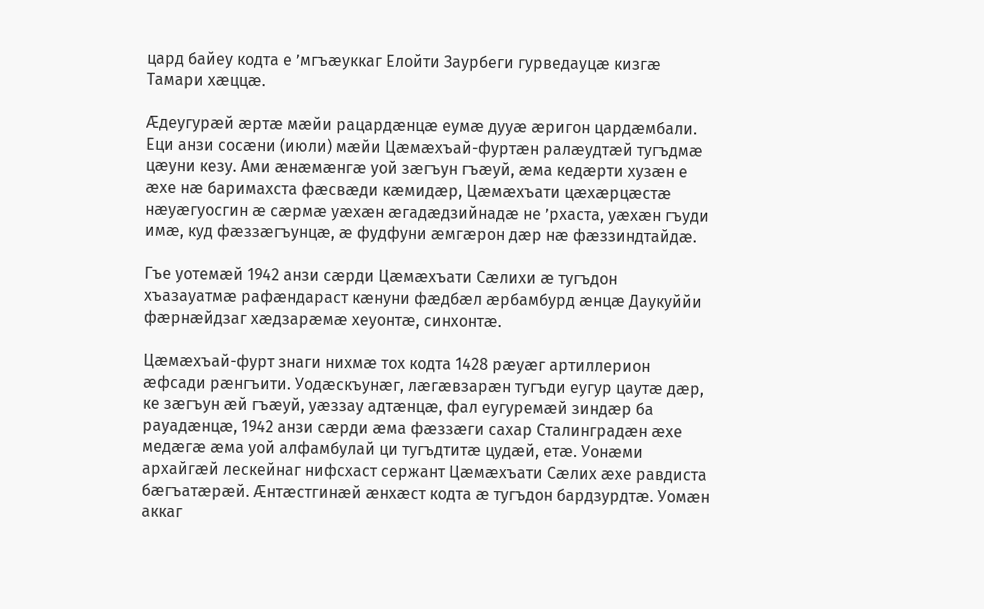цард байеу кодта е ’мгъæуккаг Елойти Заурбеги гурведауцæ кизгæ Тамари хæццæ.

Æдеугурæй æртæ мæйи рацардæнцæ еумæ дууæ æригон цардæмбали. Еци анзи сосæни (июли) мæйи Цæмæхъай-фуртæн ралæудтæй тугъдмæ цæуни кезу. Ами æнæмæнгæ уой зæгъун гъæуй, æма кедæрти хузæн е æхе нæ баримахста фæсвæди кæмидæр, Цæмæхъати цæхæрцæстæ нæуæгуосгин æ сæрмæ уæхæн æгадæдзийнадæ не ’рхаста, уæхæн гъуди имæ, куд фæззæгъунцæ, æ фудфуни æмгæрон дæр нæ фæззиндтайдæ.

Гъе уотемæй 1942 анзи сæрди Цæмæхъати Сæлихи æ тугъдон хъазауатмæ рафæндараст кæнуни фæдбæл æрбамбурд æнцæ Даукуййи фæрнæйдзаг хæдзарæмæ хеуонтæ, синхонтæ.

Цæмæхъай-фурт знаги нихмæ тох кодта 1428 рæуæг артиллерион æфсади рæнгъити. Уодæскъунæг, лæгæвзарæн тугъди еугур цаутæ дæр, ке зæгъун æй гъæуй, уæззау адтæнцæ, фал еугуремæй зиндæр ба рауадæнцæ, 1942 анзи сæрди æма фæззæги сахар Сталинградæн æхе медæгæ æма уой алфамбулай ци тугъдтитæ цудæй, етæ. Уонæми архайгæй лескейнаг нифсхаст сержант Цæмæхъати Сæлих æхе равдиста бæгъатæрæй. Æнтæстгинæй æнхæст кодта æ тугъдон бардзурдтæ. Уомæн аккаг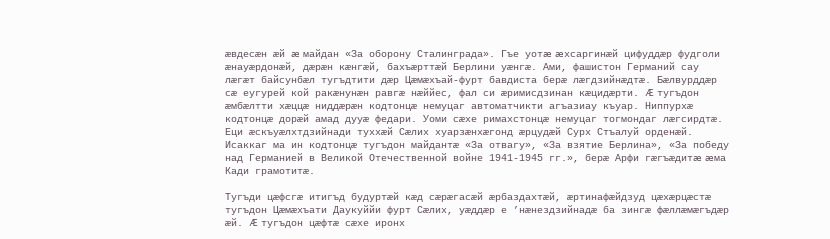æвдесæн æй æ майдан «За оборону Сталинграда». Гъе уотæ æхсаргинæй цифуддæр фудголи æнауæрдонæй, дæрæн кæнгæй, бахъæрттæй Берлини уæнгæ. Ами, фашистон Германий сау лæгæт байсунбæл тугъдтити дæр Цæмæхъай-фурт бавдиста берæ лæгдзийнæдтæ. Бæлвурддæр сæ еугурей кой ракæнунæн равгæ нæййес, фал си æримисдзинан кæцидæрти. Æ тугъдон æмбæлтти хæццæ ниддæрæн кодтонцæ немуцаг автоматчикти агъазиау къуар. Ниппурхæ кодтонцæ дорæй амад дууæ федари. Уоми сæхе римахстонцæ немуцаг тогмондаг лæгсирдтæ. Еци æскъуæлхтдзийнади туххæй Сæлих хуарзæнхæгонд æрцудæй Сурх Стъалуй орденæй. Исаккаг ма ин кодтонцæ тугъдон майдантæ «За отвагу», «За взятие Берлина», «За победу над Германией в Великой Отечественной войне 1941-1945 гг.», берæ Арфи гæгъæдитæ æма Кади грамотитæ.

Тугъди цæфсгæ итигъд будуртæй кæд сæрæгасæй æрбаздахтæй, æртинафæйдзуд цæхæрцæстæ тугъдон Цæмæхъати Даукуййи фурт Сæлих, уæддæр е ’нæнездзийнадæ ба зингæ фæллæмæгъдæр æй. Æ тугъдон цæфтæ сæхе иронх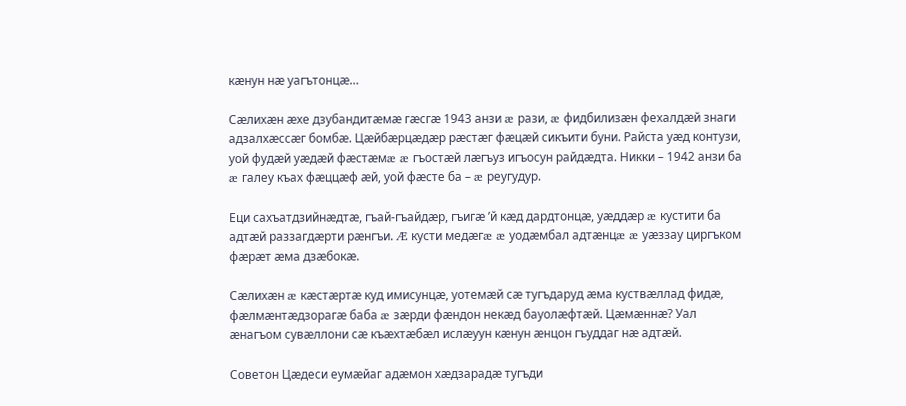кæнун нæ уагътонцæ…

Сæлихæн æхе дзубандитæмæ гæсгæ 1943 анзи æ рази, æ фидбилизæн фехалдæй знаги адзалхæссæг бомбæ. Цæйбæрцæдæр рæстæг фæцæй сикъити буни. Райста уæд контузи, уой фудæй уæдæй фæстæмæ æ гъостæй лæгъуз игъосун райдæдта. Никки – 1942 анзи ба æ галеу къах фæццæф æй, уой фæсте ба – æ реугудур.

Еци сахъатдзийнæдтæ, гъай-гъайдæр, гъигæ ’й кæд дардтонцæ, уæддæр æ кустити ба адтæй раззагдæрти рæнгъи. Æ кусти медæгæ æ уодæмбал адтæнцæ æ уæззау циргъком фæрæт æма дзæбокæ.

Сæлихæн æ кæстæртæ куд имисунцæ, уотемæй сæ тугъдаруд æма куствæллад фидæ, фæлмæнтæдзорагæ баба æ зæрди фæндон некæд бауолæфтæй. Цæмæннæ? Уал æнагъом сувæллони сæ къæхтæбæл ислæуун кæнун æнцон гъуддаг нæ адтæй.

Советон Цæдеси еумæйаг адæмон хæдзарадæ тугъди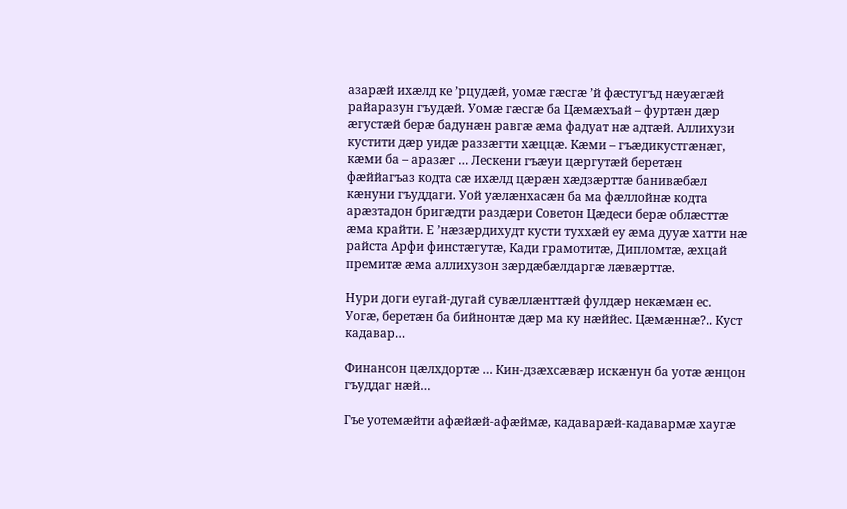азарæй ихæлд ке ’рцудæй, уомæ гæсгæ ’й фæстугъд нæуæгæй райаразун гъудæй. Уомæ гæсгæ ба Цæмæхъай – фуртæн дæр æгустæй берæ бадунæн равгæ æма фадуат нæ адтæй. Аллихузи кустити дæр уидæ раззæгти хæццæ. Кæми – гъæдикустгæнæг, кæми ба – аразæг … Лескени гъæуи цæргутæй беретæн фæййагъаз кодта сæ ихæлд цæрæн хæдзæрттæ банивæбæл кæнуни гъуддаги. Уой уæлæнхасæн ба ма фæллойнæ кодта арæзтадон бригæдти раздæри Советон Цæдеси берæ облæсттæ æма крайти. Е ’нæзæрдихудт кусти туххæй еу æма дууæ хатти нæ райста Арфи финстæгутæ, Кади грамотитæ, Дипломтæ, æхцай премитæ æма аллихузон зæрдæбæлдаргæ лæвæрттæ.

Нури доги еугай-дугай сувæллæнттæй фулдæр некæмæн ес. Уогæ, беретæн ба бийнонтæ дæр ма ку нæййес. Цæмæннæ?.. Куст кадавар…

Финансон цæлхдортæ … Кин-дзæхсæвæр искæнун ба уотæ æнцон гъуддаг нæй…

Гъе уотемæйти афæйæй-афæймæ, кадаварæй-кадавармæ хаугæ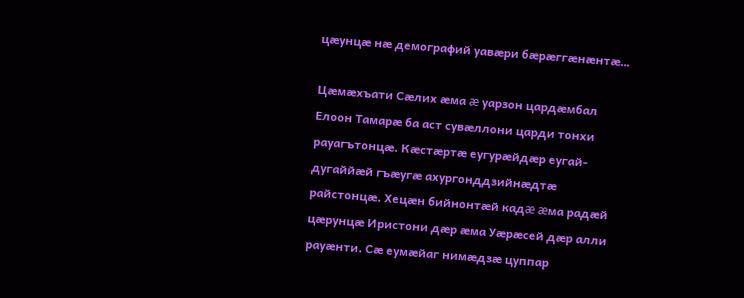цæунцæ нæ демографий уавæри бæрæггæнæнтæ…

Цæмæхъати Сæлих æма æ уарзон цардæмбал Елоон Тамарæ ба аст сувæллони царди тонхи рауагътонцæ. Кæстæртæ еугурæйдæр еугай-дугаййæй гъæугæ ахургонддзийнæдтæ райстонцæ. Хецæн бийнонтæй кадæ æма радæй цæрунцæ Иристони дæр æма Уæрæсей дæр алли рауæнти. Сæ еумæйаг нимæдзæ цуппар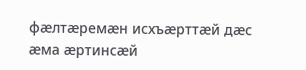фæлтæремæн исхъæрттæй дæс æма æртинсæй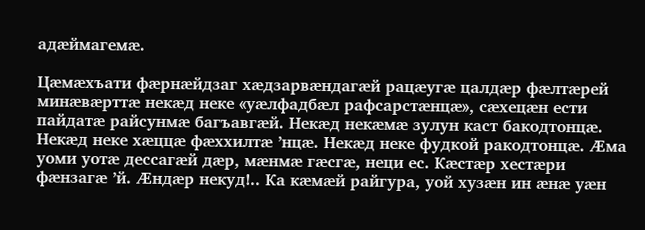адæймагемæ.

Цæмæхъати фæрнæйдзаг хæдзарвæндагæй рацæугæ цалдæр фæлтæрей минæвæрттæ некæд неке «уæлфадбæл рафсарстæнцæ», сæхецæн ести пайдатæ райсунмæ багъавгæй. Некæд некæмæ зулун каст бакодтонцæ. Некæд неке хæццæ фæххилтæ ’нцæ. Некæд неке фудкой ракодтонцæ. Æма уоми уотæ дессагæй дæр, мæнмæ гæсгæ, неци ес. Кæстæр хестæри фæнзагæ ’й. Æндæр некуд!.. Ка кæмæй райгура, уой хузæн ин æнæ уæн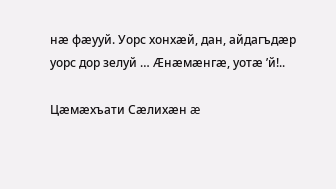нæ фæууй. Уорс хонхæй, дан, айдагъдæр уорс дор зелуй … Æнæмæнгæ, уотæ ’й!..

Цæмæхъати Сæлихæн æ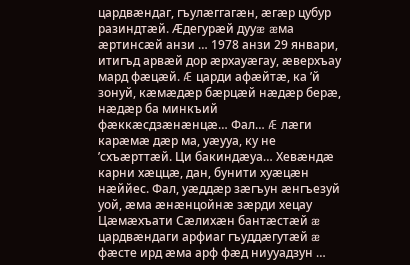цардвæндаг, гъулæггагæн, æгæр цубур разиндтæй. Æдегурæй дууæ æма æртинсæй анзи … 1978 анзи 29 январи, итигъд арвæй дор æрхауæгау, æверхъау мард фæцæй. Æ царди афæйтæ, ка ’й зонуй, кæмæдæр бæрцæй нæдæр берæ, нæдæр ба минкъий фæккæсдзæнæнцæ… Фал… Æ лæги карæмæ дæр ма, уæууа, ку не ’схъæрттæй. Ци бакиндæуа… Хевæндæ карни хæццæ, дан, бунити хуæцæн нæййес. Фал, уæддæр зæгъун æнгъезуй уой, æма æнæнцойнæ зæрди хецау Цæмæхъати Сæлихæн бантæстæй æ цардвæндаги арфиаг гъуддæгутæй æ фæсте ирд æма арф фæд ниууадзун …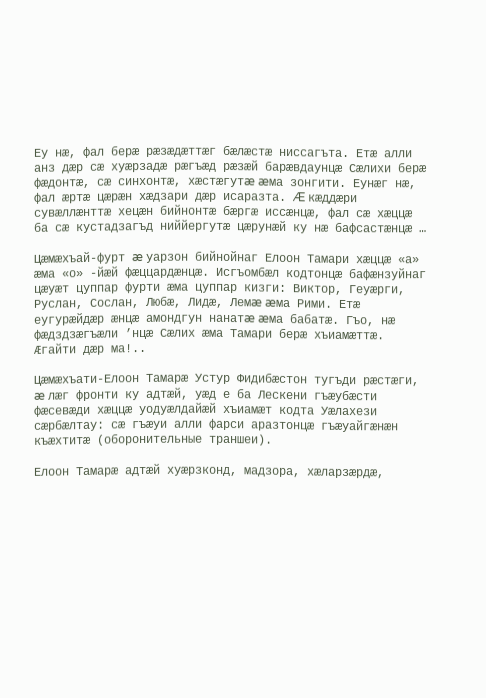Еу нæ, фал берæ рæзæдæттæг бæлæстæ ниссагъта. Етæ алли анз дæр сæ хуæрзадæ рæгъæд рæзæй барæвдаунцæ Сæлихи берæ фæдонтæ, сæ синхонтæ, хæстæгутæ æма зонгити. Еунæг нæ, фал æртæ цæрæн хæдзари дæр исаразта. Æ кæддæри сувæллæнттæ хецæн бийнонтæ бæргæ иссæнцæ, фал сæ хæццæ ба сæ кустадзагъд ниййергутæ цæрунæй ку нæ бафсастæнцæ …

Цæмæхъай-фурт æ уарзон бийнойнаг Елоон Тамари хæццæ «а» æма «о» -йæй фæццардæнцæ. Исгъомбæл кодтонцæ бафæнзуйнаг цæуæт цуппар фурти æма цуппар кизги: Виктор, Геуæрги, Руслан, Сослан, Любæ, Лидæ, Лемæ æма Рими. Етæ еугурæйдæр æнцæ амондгун нанатæ æма бабатæ. Гъо, нæ фæдздзæгъæли ’нцæ Сæлих æма Тамари берæ хъиамæттæ. Æгайти дæр ма!..

Цæмæхъати-Елоон Тамарæ Устур Фидибæстон тугъди рæстæги, æ лæг фронти ку адтæй, уæд е ба Лескени гъæубæсти фæсевæди хæццæ уодуæлдайæй хъиамæт кодта Уæлахези сæрбæлтау: сæ гъæуи алли фарси аразтонцæ гъæуайгæнæн къæхтитæ (оборонительные траншеи).

Елоон Тамарæ адтæй хуæрзконд, мадзора, хæларзæрдæ,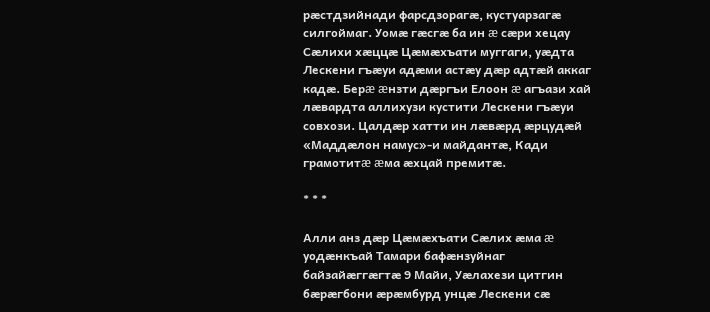рæстдзийнади фарсдзорагæ, кустуарзагæ силгоймаг. Уомæ гæсгæ ба ин æ сæри хецау Сæлихи хæццæ Цæмæхъати муггаги, уæдта Лескени гъæуи адæми астæу дæр адтæй аккаг кадæ. Берæ æнзти дæргъи Елоон æ агъази хай лæвардта аллихузи кустити Лескени гъæуи совхози. Цалдæр хатти ин лæвæрд æрцудæй «Маддæлон намус»-и майдантæ, Кади грамотитæ æма æхцай премитæ.

* * *

Алли анз дæр Цæмæхъати Сæлих æма æ уодæнкъай Тамари бафæнзуйнаг байзайæггæгтæ 9 Майи, Уæлахези цитгин бæрæгбони æрæмбурд унцæ Лескени сæ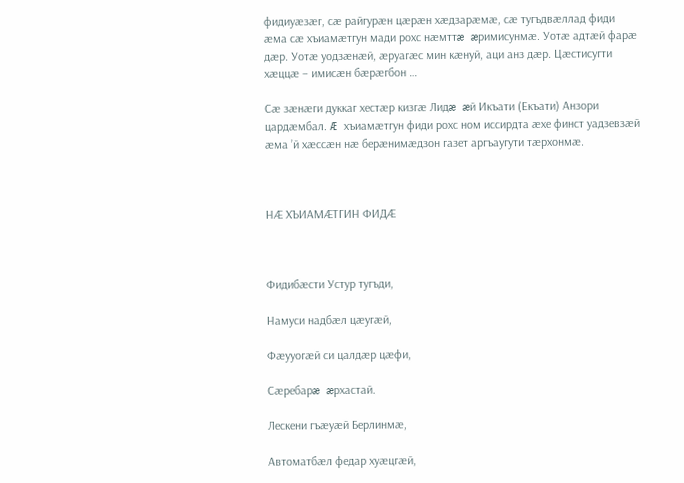фидиуæзæг, сæ райгурæн цæрæн хæдзарæмæ, сæ тугъдвæллад фиди æма сæ хъиамæтгун мади рохс нæмттæ æримисунмæ. Уотæ адтæй фарæ дæр. Уотæ уодзæнæй, æруагæс мин кæнуй, аци анз дæр. Цæстисугти хæццæ – имисæн бæрæгбон …

Сæ зæнæги дуккаг хестæр кизгæ Лидæ æй Икъати (Екъати) Анзори цардæмбал. Æ хъиамæтгун фиди рохс ном иссирдта æхе финст уадзевзæй æма ’й хæссæн нæ берæнимæдзон газет аргъаугути тæрхонмæ.



НÆ ХЪИАМÆТГИН ФИДÆ



Фидибæсти Устур тугъди,

Намуси надбæл цæугæй,

Фæууогæй си цалдæр цæфи,

Сæребарæ æрхастай.

Лескени гъæуæй Берлинмæ,

Автоматбæл федар хуæцгæй,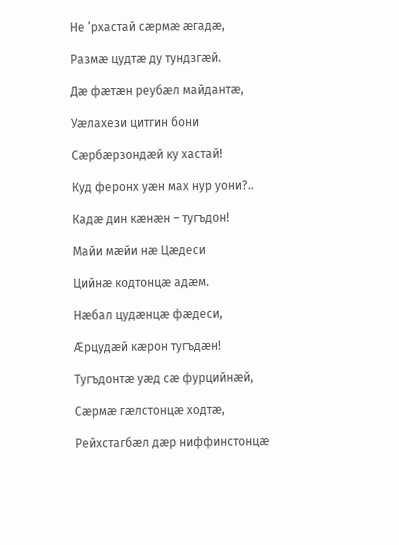Не ’рхастай сæрмæ æгадæ,

Размæ цудтæ ду тундзгæй.

Дæ фæтæн реубæл майдантæ,

Уæлахези цитгин бони

Сæрбæрзондæй ку хастай!

Куд феронх уæн мах нур уони?..

Кадæ дин кæнæн – тугъдон!

Майи мæйи нæ Цæдеси

Цийнæ кодтонцæ адæм.

Нæбал цудæнцæ фæдеси,

Æрцудæй кæрон тугъдæн!

Тугъдонтæ уæд сæ фурцийнæй,

Сæрмæ гæлстонцæ ходтæ,

Рейхстагбæл дæр ниффинстонцæ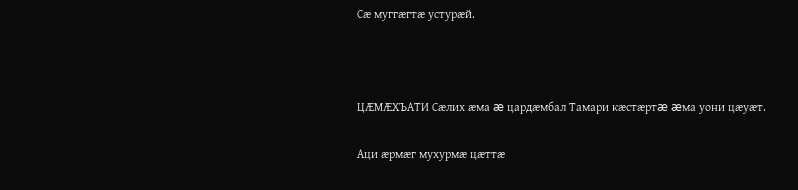Сæ муггæгтæ устурæй.



ЦÆМÆХЪАТИ Сæлих æма æ цардæмбал Тамари кæстæртæ æма уони цæуæт.

Аци æрмæг мухурмæ цæттæ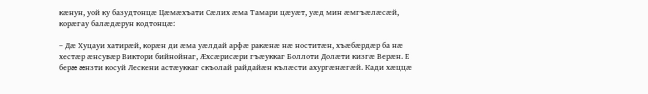кæнун, уой ку базудтонцæ Цæмæхъати Сæлих æма Тамари цæуæт, уæд мин æмгъæлæсæй, корæгау балæдæрун кодтонцæ:

– Дæ Хуцауи хатирæй, корæн ди æма уæлдай арфæ ракæнæ нæ ноститæн, хъæбæрдæр ба нæ хестæр æнсувæр Виктори бийнойнаг, Æхсæрисæри гъæуккаг Боллоти Долæти кизгæ Верæн. Е берæ æнзти косуй Лескени астæуккаг скъолай райдайæн кълæсти ахургæнæгæй. Кади хæццæ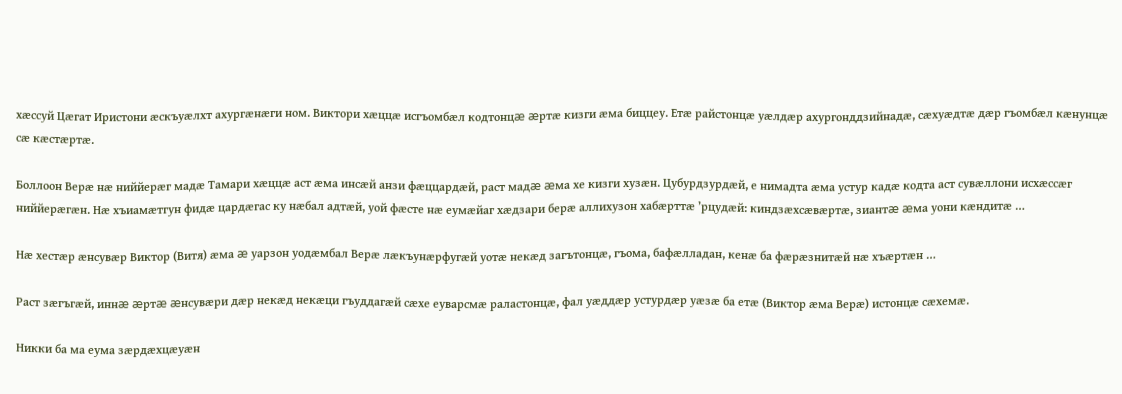хæссуй Цæгат Иристони æскъуæлхт ахургæнæги ном. Виктори хæццæ исгъомбæл кодтонцæ æртæ кизги æма биццеу. Етæ райстонцæ уæлдæр ахургонддзийнадæ, сæхуæдтæ дæр гъомбæл кæнунцæ сæ кæстæртæ.

Боллоон Верæ нæ ниййерæг мадæ Тамари хæццæ аст æма инсæй анзи фæццардæй, раст мадæ æма хе кизги хузæн. Цубурдзурдæй, е нимадта æма устур кадæ кодта аст сувæллони исхæссæг ниййерæгæн. Нæ хъиамæтгун фидæ цардæгас ку нæбал адтæй, уой фæсте нæ еумæйаг хæдзари берæ аллихузон хабæрттæ ’рцудæй: киндзæхсæвæртæ, зиантæ æма уони кæндитæ …

Нæ хестæр æнсувæр Виктор (Витя) æма æ уарзон уодæмбал Верæ лæкъунæрфугæй уотæ некæд загътонцæ, гъома, бафæлладан, кенæ ба фæрæзнитæй нæ хъæртæн …

Раст зæгъгæй, иннæ æртæ æнсувæри дæр некæд некæци гъуддагæй сæхе еуварсмæ раластонцæ, фал уæддæр устурдæр уæзæ ба етæ (Виктор æма Верæ) истонцæ сæхемæ.

Никки ба ма еума зæрдæхцæуæн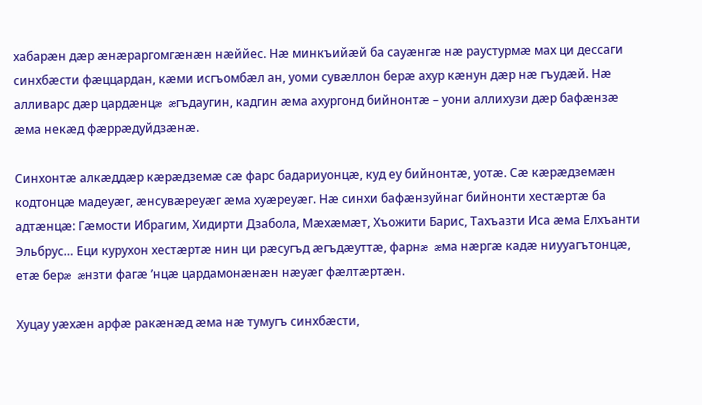хабарæн дæр æнæраргомгæнæн нæййес. Нæ минкъийæй ба сауæнгæ нæ раустурмæ мах ци дессаги синхбæсти фæццардан, кæми исгъомбæл ан, уоми сувæллон берæ ахур кæнун дæр нæ гъудæй. Нæ алливарс дæр цардæнцæ æгъдаугин, кадгин æма ахургонд бийнонтæ – уони аллихузи дæр бафæнзæ æма некæд фæррæдуйдзæнæ.

Синхонтæ алкæддæр кæрæдземæ сæ фарс бадариуонцæ, куд еу бийнонтæ, уотæ. Сæ кæрæдземæн кодтонцæ мадеуæг, æнсувæреуæг æма хуæреуæг. Нæ синхи бафæнзуйнаг бийнонти хестæртæ ба адтæнцæ: Гæмости Ибрагим, Хидирти Дзабола, Мæхæмæт, Хъожити Барис, Тахъазти Иса æма Елхъанти Эльбрус… Еци курухон хестæртæ нин ци рæсугъд æгъдæуттæ, фарнæ æма нæргæ кадæ ниууагътонцæ, етæ берæ æнзти фагæ ’нцæ цардамонæнæн нæуæг фæлтæртæн.

Хуцау уæхæн арфæ ракæнæд æма нæ тумугъ синхбæсти,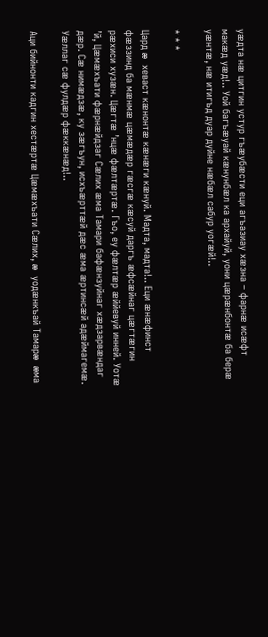уæдта нæ цитгин устур гъæубæсти еци агъазиау хæзна – фарнæ исæфт макæд уæд!.. Уой багъæуай кæнунбæл ка архайуй, уони цæрæнбонтæ ба берæ уæнтæ, нæ итигъд дуар дуйне нæбæл сабур уогæй!..

* * *

Цард æ хеваст кæнонтæ кæнæги кæнуй. Мадта, мадта!.. Еци æнæфинст фæззинд ба мæнмæ цæмæдæр гæсгæ кæсуй даргъ æфсæйнаг цæгтæгин рæхиси хузæн. Цæгтæ ’нцæ фæлтæртæ. Гъо, еу фæлтæр æййевуй инней. Уотæ ’й, Цæмæхъати фæрнæйдзаг Сæлих æма Тамари бафæнзуйнаг хæдзарвæндаг дæр. Сæ нимæдзæ, ку зæгъун, исхъæрттæй дæс æма æртинсæй адæймагемæ. Уæллаг сæ фулдæр фæккæнæд!..

Аци бийнонти кадгин хестæртæ Цæмæхъати Сæлих, æ уодæнкъай Тамарæ æма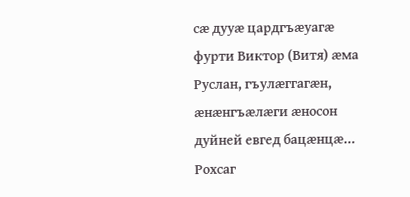сæ дууæ цардгъæуагæ фурти Виктор (Витя) æма Руслан, гъулæггагæн, æнæнгъæлæги æносон дуйней евгед бацæнцæ… Рохсаг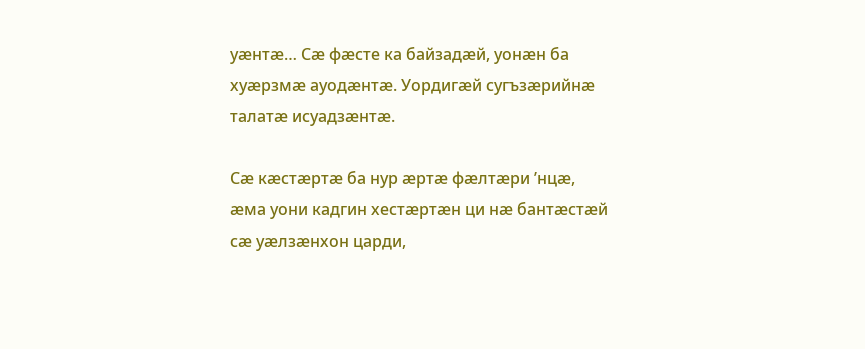уæнтæ… Сæ фæсте ка байзадæй, уонæн ба хуæрзмæ ауодæнтæ. Уордигæй сугъзæрийнæ талатæ исуадзæнтæ.

Сæ кæстæртæ ба нур æртæ фæлтæри ’нцæ, æма уони кадгин хестæртæн ци нæ бантæстæй сæ уæлзæнхон царди,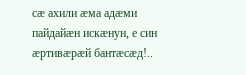сæ ахили æма адæми пайдайæн искæнун, е син æртивæрæй бантæсæд!..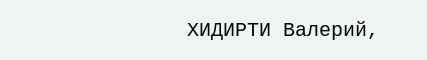ХИДИРТИ Валерий,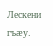Лескени гъæу.